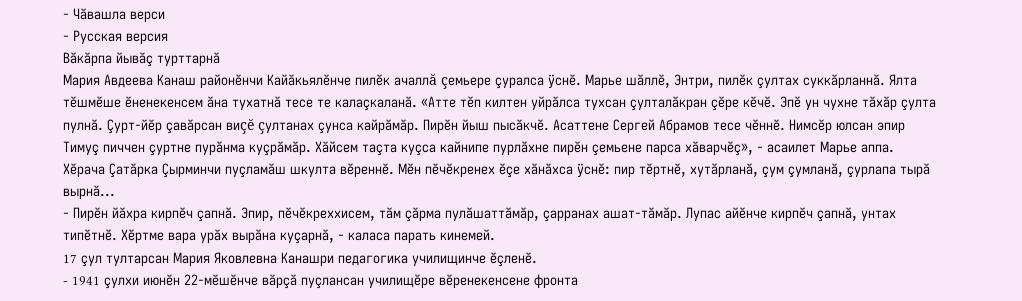- Чăвашла верси
- Русская версия
Вăкăрпа йывăç турттарнă
Мария Авдеева Канаш районĕнчи Кайăкьялĕнче пилĕк ачаллă çемьере çуралса ÿснĕ. Марье шăллĕ, Энтри, пилĕк çултах суккăрланнă. Ялта тĕшмĕше ĕненекенсем ăна тухатнă тесе те калаçкаланă. «Атте тĕп килтен уйрăлса тухсан çулталăкран çĕре кĕчĕ. Эпĕ ун чухне тăхăр çулта пулнă. Çурт-йĕр çавăрсан виçĕ çултанах çунса кайрăмăр. Пирĕн йыш пысăкчĕ. Асаттене Сергей Абрамов тесе чĕннĕ. Нимсĕр юлсан эпир Тимуç пиччен çуртне пурăнма куçрăмăр. Хăйсем таçта куçса кайнипе пурлăхне пирĕн çемьене парса хăварчĕç», - асаилет Марье аппа.
Хĕрача Çатăрка Çырминчи пуçламăш шкулта вĕреннĕ. Мĕн пĕчĕкренех ĕçе хăнăхса ÿснĕ: пир тĕртнĕ, хутăрланă, çум çумланă, çурлапа тырă вырнă...
- Пирĕн йăхра кирпĕч çапнă. Эпир, пĕчĕкреххисем, тăм çăрма пулăшаттăмăр, çарранах ашат-тăмăр. Лупас айĕнче кирпĕч çапнă, унтах типĕтнĕ. Хĕртме вара урăх вырăна куçарнă, - каласа парать кинемей.
17 çул тултарсан Мария Яковлевна Канашри педагогика училищинче ĕçленĕ.
- 1941 çулхи июнĕн 22-мĕшĕнче вăрçă пуçлансан училищĕре вĕренекенсене фронта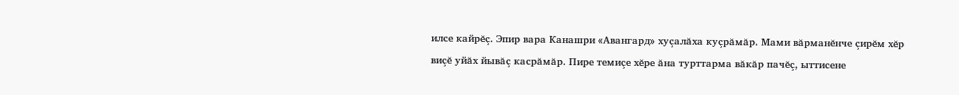илсе кайрĕç. Эпир вара Канашри «Авангард» хуçалăха куçрăмăр. Мами вăрманĕнче çирĕм хĕр виçĕ уйăх йывăç касрăмăр. Пире темиçе хĕре ăна турттарма вăкăр пачĕç, ыттисене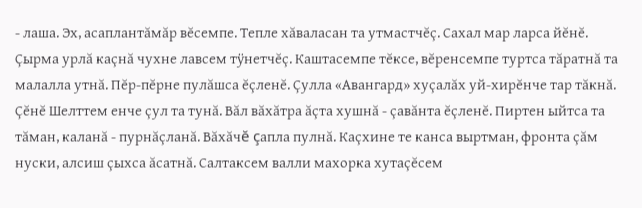- лаша. Эх, асаплантăмăр вĕсемпе. Тепле хăваласан та утмастчĕç. Сахал мар ларса йĕнĕ. Çырма урлă каçнă чухне лавсем тÿнетчĕç. Каштасемпе тĕксе, вĕренсемпе туртса тăратнă та малалла утнă. Пĕр-пĕрне пулăшса ĕçленĕ. Çулла «Авангард» хуçалăх уй-хирĕнче тар тăкнă. Çĕнĕ Шелттем енче çул та тунă. Вăл вăхăтра ăçта хушнă - çавăнта ĕçленĕ. Пиртен ыйтса та тăман, каланă - пурнăçланă. Вăхăчĕ çапла пулнă. Каçхине те канса выртман, фронта çăм нуски, алсиш çыхса ăсатнă. Салтаксем валли махорка хутаçĕсем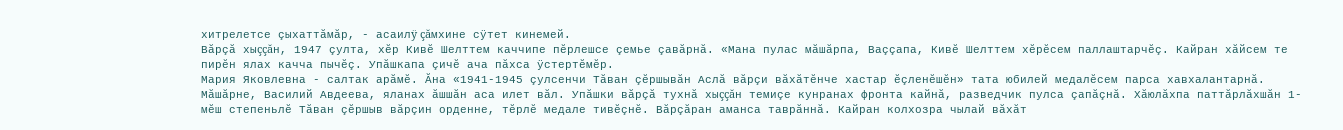хитрелетсе çыхаттăмăр, - асаилÿ çăмхине сÿтет кинемей.
Вăрçă хыççăн, 1947 çулта, хĕр Кивĕ Шелттем каччипе пĕрлешсе çемье çавăрнă. «Мана пулас мăшăрпа, Ваççапа, Кивĕ Шелттем хĕрĕсем паллаштарчĕç. Кайран хăйсем те пирĕн ялах качча пычĕç. Упăшкапа çичĕ ача пăхса ÿстертĕмĕр.
Мария Яковлевна - салтак арăмĕ. Ăна «1941-1945 çулсенчи Тăван çĕршывăн Аслă вăрçи вăхăтĕнче хастар ĕçленĕшĕн» тата юбилей медалĕсем парса хавхалантарнă. Мăшăрне, Василий Авдеева, яланах ăшшăн аса илет вăл. Упăшки вăрçă тухнă хыççăн темиçе кунранах фронта кайнă, разведчик пулса çапăçнă. Хăюлăхпа паттăрлăхшăн 1-мĕш степеньлĕ Тăван çĕршыв вăрçин орденне, тĕрлĕ медале тивĕçнĕ. Вăрçăран аманса таврăннă. Кайран колхозра чылай вăхăт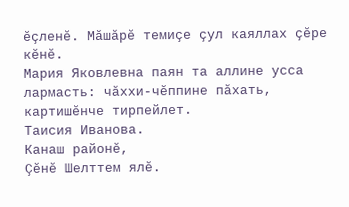ĕçленĕ. Мăшăрĕ темиçе çул каяллах çĕре кĕнĕ.
Мария Яковлевна паян та аллине усса лармасть: чăххи-чĕппине пăхать, картишĕнче тирпейлет.
Таисия Иванова.
Канаш районĕ,
Çĕнĕ Шелттем ялĕ.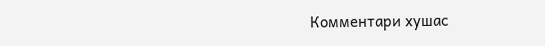Комментари хушас